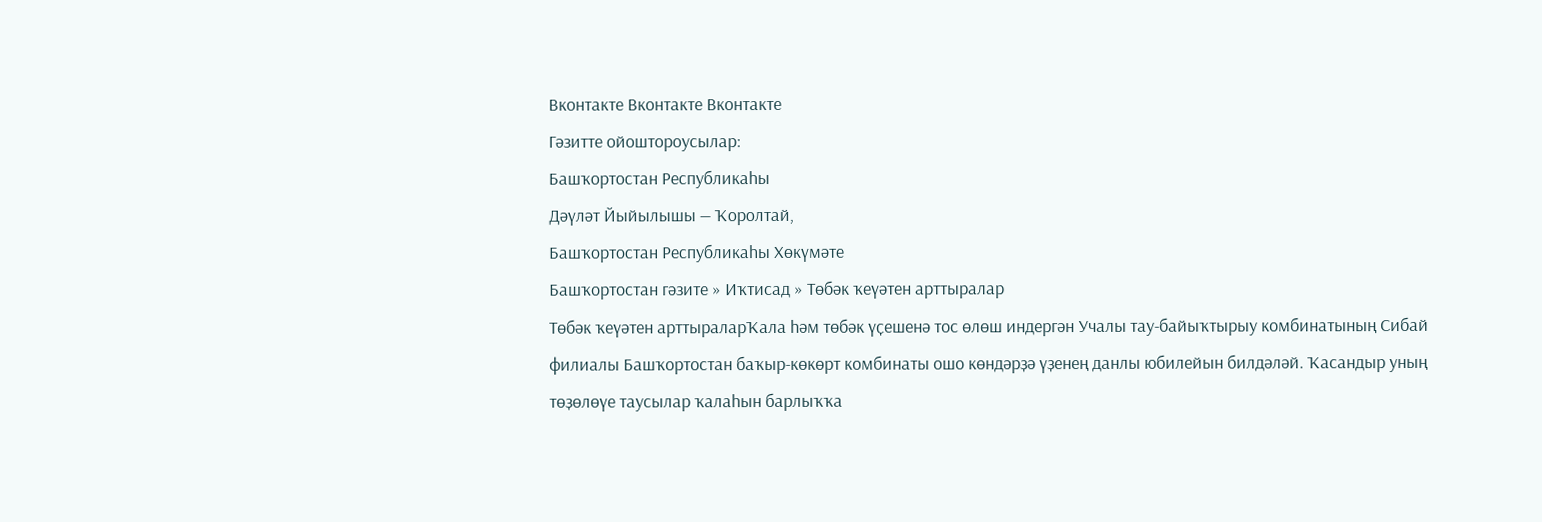Вконтакте Вконтакте Вконтакте
Гәзитте ойоштороусылар:
Башҡортостан Республикаһы
Дәүләт Йыйылышы — Ҡоролтай,
Башҡортостан Республикаһы Хөкүмәте
Башҡортостан гәзите » Иҡтисад » Төбәк ҡеүәтен арттыралар
Төбәк ҡеүәтен арттыраларҠала һәм төбәк үҫешенә тос өлөш индергән Учалы тау-байыҡтырыу комбинатының Сибай филиалы Башҡортостан баҡыр-көкөрт комбинаты ошо көндәрҙә үҙенең данлы юбилейын билдәләй. Ҡасандыр уның төҙөлөүе таусылар ҡалаһын барлыҡҡа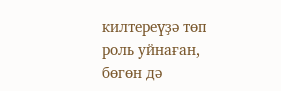килтереүҙә төп роль уйнаған, бөгөн дә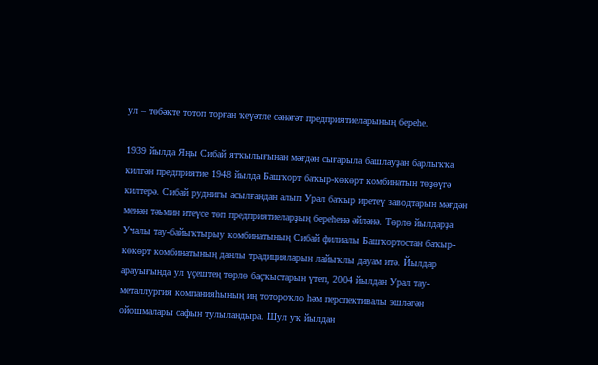ул – төбәкте тотоп торған ҡеүәтле сәнәғәт предприятиеларының береһе.

1939 йылда Яңы Сибай ятҡылығынан мәғдән сығарыла башлауҙан барлыҡҡа килгән предприятие 1948 йылда Башҡорт баҡыр-көкөрт комбинатын төҙөүгә килтерә. Сибай руднигы асылғандан алып Урал баҡыр иретеү заводтарын мәғдән менән тәьмин итеүсе төп предприятиеларҙың береһенә әйләнә. Төрлө йылдарҙа Учалы тау-байыҡтырыу комбинатының Сибай филиалы Башҡортостан баҡыр-көкөрт комбинатының данлы традицияларын лайыҡлы дауам итә. Йылдар арауығында ул үҫештең төрлө баҫҡыстарын үтеп, 2004 йылдан Урал тау-металлургия компанияһының иң тотороҡло һәм перспективалы эшләгән ойошмалары сафын тулыландыра. Шул уҡ йылдан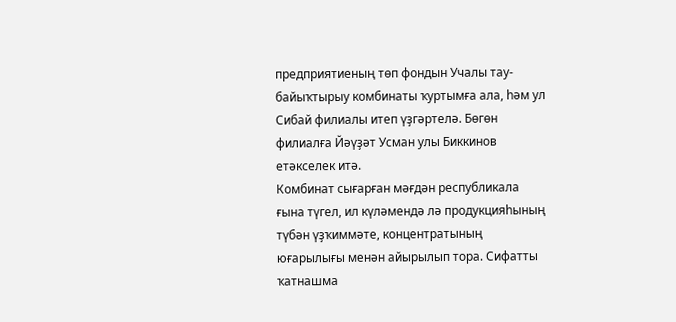предприятиеның төп фондын Учалы тау-байыҡтырыу комбинаты ҡуртымға ала, һәм ул Сибай филиалы итеп үҙгәртелә. Бөгөн филиалға Йәүҙәт Усман улы Биккинов етәкселек итә.
Комбинат сығарған мәғдән республикала ғына түгел, ил күләмендә лә продукцияһының түбән үҙҡиммәте, концентратының юғарылығы менән айырылып тора. Сифатты ҡатнашма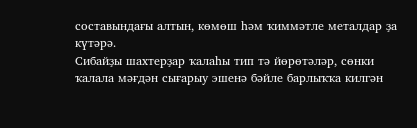составындағы алтын, көмөш һәм ҡиммәтле металдар ҙа күтәрә.
Сибайҙы шахтерҙар ҡалаһы тип тә йөрөтәләр, сөнки ҡалала мәғдән сығарыу эшенә бәйле барлыҡҡа килгән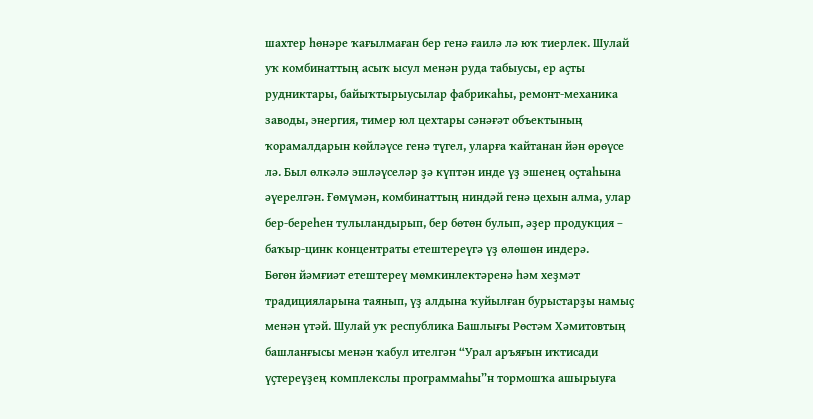шахтер һөнәре ҡағылмаған бер генә ғаилә лә юҡ тиерлек. Шулай уҡ комбинаттың асыҡ ысул менән руда табыусы, ер аҫты рудниктары, байыҡтырыусылар фабрикаһы, ремонт-механика заводы, энергия, тимер юл цехтары сәнәғәт объектының ҡорамалдарын көйләүсе генә түгел, уларға ҡайтанан йән өрөүсе лә. Был өлкәлә эшләүселәр ҙә күптән инде үҙ эшенең оҫтаһына әүерелгән. Ғөмүмән, комбинаттың ниндәй генә цехын алма, улар бер-береһен тулыландырып, бер бөтөн булып, әҙер продукция – баҡыр-цинк концентраты етештереүгә үҙ өлөшөн индерә.
Бөгөн йәмғиәт етештереү мөмкинлектәренә һәм хеҙмәт традицияларына таянып, үҙ алдына ҡуйылған бурыстарҙы намыҫ менән үтәй. Шулай уҡ республика Башлығы Рөстәм Хәмитовтың башланғысы менән ҡабул ителгән “Урал аръяғын иҡтисади үҫтереүҙең комплекслы программаһы”н тормошҡа ашырыуға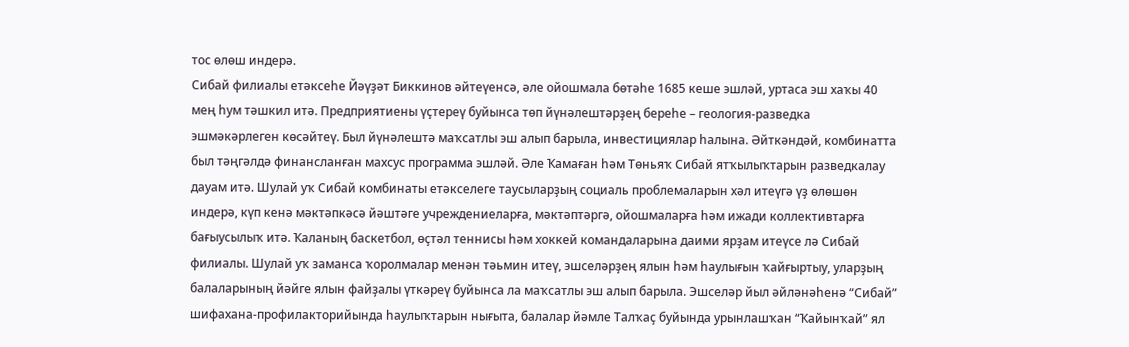тос өлөш индерә.
Сибай филиалы етәксеһе Йәүҙәт Биккинов әйтеүенсә, әле ойошмала бөтәһе 1685 кеше эшләй, уртаса эш хаҡы 40 мең һум тәшкил итә. Предприятиены үҫтереү буйынса төп йүнәлештәрҙең береһе – геология-разведка эшмәкәрлеген көсәйтеү. Был йүнәлештә маҡсатлы эш алып барыла, инвестициялар һалына. Әйткәндәй, комбинатта был тәңгәлдә финансланған махсус программа эшләй. Әле Ҡамаған һәм Төньяҡ Сибай ятҡылыҡтарын разведкалау дауам итә. Шулай уҡ Сибай комбинаты етәкселеге таусыларҙың социаль проблемаларын хәл итеүгә үҙ өлөшөн индерә, күп кенә мәктәпкәсә йәштәге учреждениеларға, мәктәптәргә, ойошмаларға һәм ижади коллективтарға бағыусылыҡ итә. Ҡаланың баскетбол, өҫтәл теннисы һәм хоккей командаларына даими ярҙам итеүсе лә Сибай филиалы. Шулай уҡ заманса ҡоролмалар менән тәьмин итеү, эшселәрҙең ялын һәм һаулығын ҡайғыртыу, уларҙың балаларының йәйге ялын файҙалы үткәреү буйынса ла маҡсатлы эш алып барыла. Эшселәр йыл әйләнәһенә “Сибай” шифахана-профилакторийында һаулыҡтарын нығыта, балалар йәмле Талҡаҫ буйында урынлашҡан “Ҡайынҡай” ял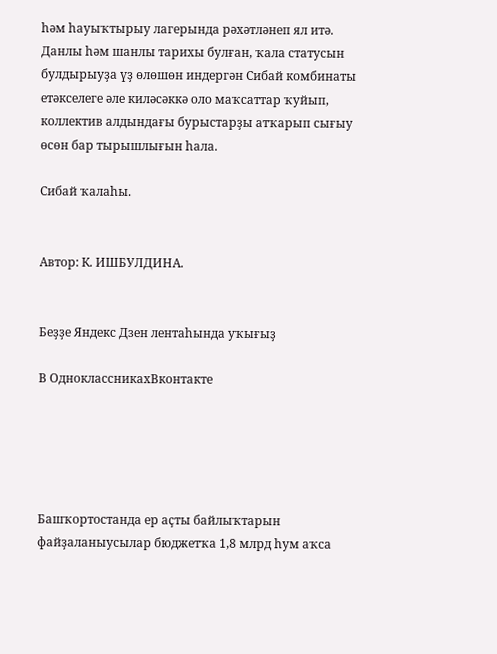һәм һауыҡтырыу лагерында рәхәтләнеп ял итә.
Данлы һәм шанлы тарихы булған, ҡала статусын булдырыуҙа үҙ өлөшөн индергән Сибай комбинаты етәкселеге әле киләсәккә оло маҡсаттар ҡуйып, коллектив алдындағы бурыстарҙы атҡарып сығыу өсөн бар тырышлығын һала.

Сибай ҡалаһы.


Автор: К. ИШБУЛДИНА.


Беҙҙе Яндекс Дзен лентаһында уҡығыҙ

В ОдноклассникахВконтакте





Башҡортостанда ер аҫты байлыҡтарын файҙаланыусылар бюджетҡа 1,8 млрд һум аҡса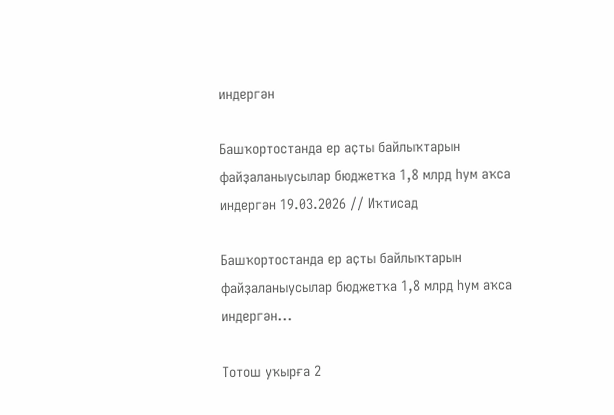индергән

Башҡортостанда ер аҫты байлыҡтарын файҙаланыусылар бюджетҡа 1,8 млрд һум аҡса индергән 19.03.2026 // Иҡтисад

Башҡортостанда ер аҫты байлыҡтарын файҙаланыусылар бюджетҡа 1,8 млрд һум аҡса индергән...

Тотош уҡырға 2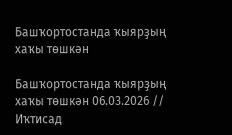Башҡортостанда ҡыярҙың хаҡы төшкән

Башҡортостанда ҡыярҙың хаҡы төшкән 06.03.2026 // Иҡтисад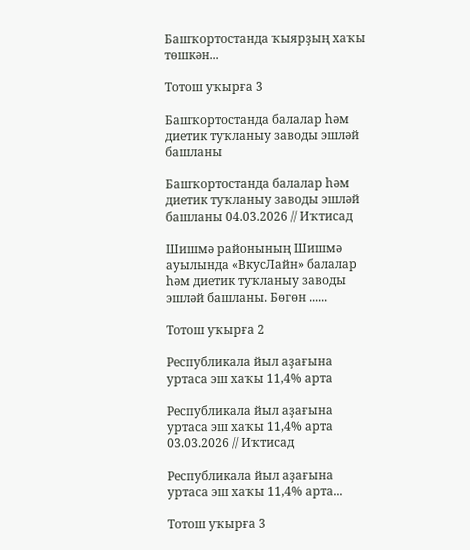Башҡортостанда ҡыярҙың хаҡы төшкән...

Тотош уҡырға 3

Башҡортостанда балалар һәм диетик туҡланыу заводы эшләй башланы

Башҡортостанда балалар һәм диетик туҡланыу заводы эшләй башланы 04.03.2026 // Иҡтисад

Шишмә районының Шишмә ауылында «ВкусЛайн» балалар һәм диетик туҡланыу заводы эшләй башланы. Бөгөн ......

Тотош уҡырға 2

Республикала йыл аҙағына уртаса эш хаҡы 11,4% арта

Республикала йыл аҙағына уртаса эш хаҡы 11,4% арта 03.03.2026 // Иҡтисад

Республикала йыл аҙағына уртаса эш хаҡы 11,4% арта...

Тотош уҡырға 3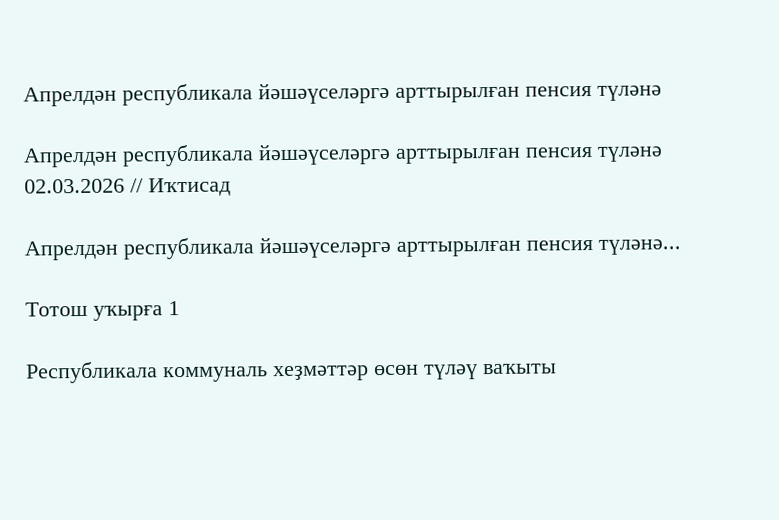Апрелдән республикала йәшәүселәргә арттырылған пенсия түләнә

Апрелдән республикала йәшәүселәргә арттырылған пенсия түләнә 02.03.2026 // Иҡтисад

Апрелдән республикала йәшәүселәргә арттырылған пенсия түләнә...

Тотош уҡырға 1

Республикала коммуналь хеҙмәттәр өсөн түләү ваҡыты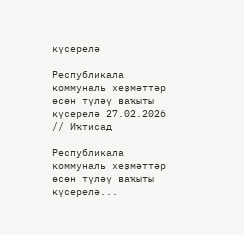күсерелә

Республикала коммуналь хеҙмәттәр өсөн түләү ваҡыты күсерелә 27.02.2026 // Иҡтисад

Республикала коммуналь хеҙмәттәр өсөн түләү ваҡыты күсерелә...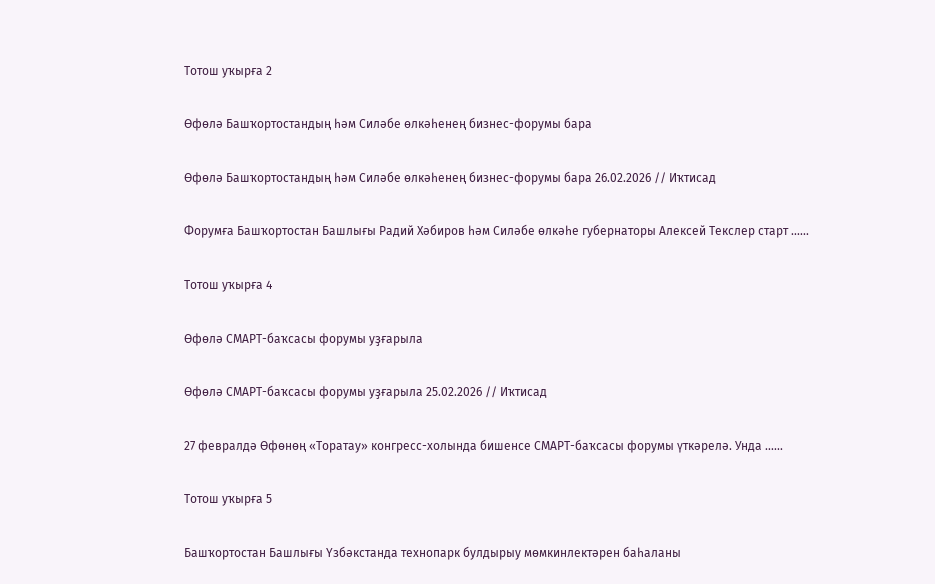Тотош уҡырға 2

Өфөлә Башҡортостандың һәм Силәбе өлкәһенең бизнес-форумы бара

Өфөлә Башҡортостандың һәм Силәбе өлкәһенең бизнес-форумы бара 26.02.2026 // Иҡтисад

Форумға Башҡортостан Башлығы Радий Хәбиров һәм Силәбе өлкәһе губернаторы Алексей Текслер старт ......

Тотош уҡырға 4

Өфөлә СМАРТ-баҡсасы форумы уҙғарыла

Өфөлә СМАРТ-баҡсасы форумы уҙғарыла 25.02.2026 // Иҡтисад

27 февралдә Өфөнөң «Торатау» конгресс-холында бишенсе СМАРТ-баҡсасы форумы үткәрелә. Унда ......

Тотош уҡырға 5

Башҡортостан Башлығы Үзбәкстанда технопарк булдырыу мөмкинлектәрен баһаланы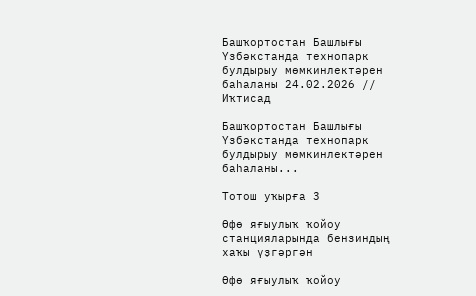Башҡортостан Башлығы Үзбәкстанда технопарк булдырыу мөмкинлектәрен баһаланы 24.02.2026 // Иҡтисад

Башҡортостан Башлығы Үзбәкстанда технопарк булдырыу мөмкинлектәрен баһаланы...

Тотош уҡырға 3

Өфө яғыулыҡ ҡойоу станцияларында бензиндың хаҡы үҙгәргән

Өфө яғыулыҡ ҡойоу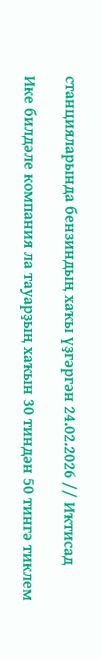станцияларында бензиндың хаҡы үҙгәргән 24.02.2026 // Иҡтисад

Ике билдәле компания ла тауарҙың хаҡын 30 тиндән 50 тингә тиклем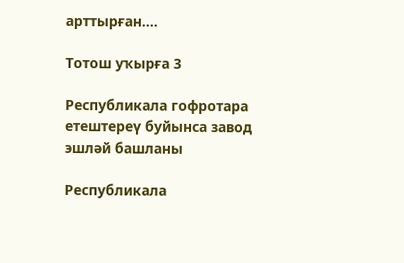арттырған....

Тотош уҡырға 3

Республикала гофротара етештереү буйынса завод эшләй башланы

Республикала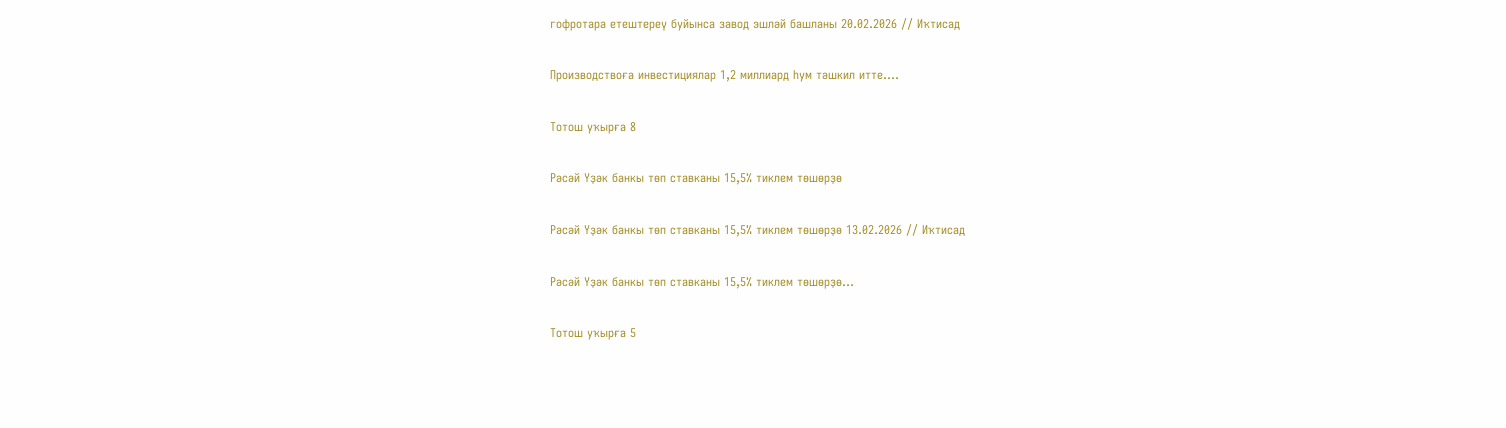гофротара етештереү буйынса завод эшләй башланы 20.02.2026 // Иҡтисад

Производствоға инвестициялар 1,2 миллиард һум тәшкил итте....

Тотош уҡырға 8

Рәсәй Үҙәк банкы төп ставканы 15,5% тиклем төшөрҙө

Рәсәй Үҙәк банкы төп ставканы 15,5% тиклем төшөрҙө 13.02.2026 // Иҡтисад

Рәсәй Үҙәк банкы төп ставканы 15,5% тиклем төшөрҙө...

Тотош уҡырға 5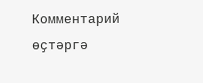Комментарий өҫтәргә